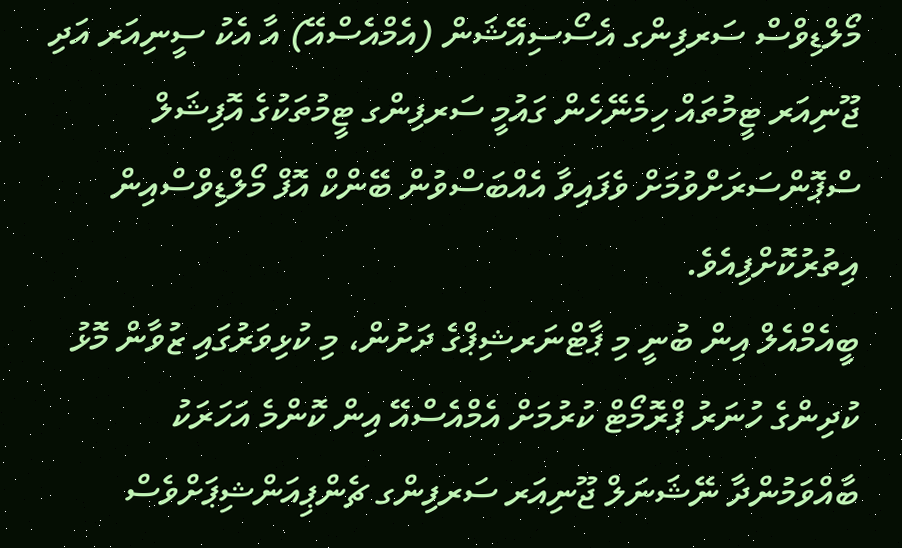މޯލްޑިވްސް ސަރފިންގ އެސޯސިއޭޝަން (އެމްއެސްއޭ) އާ އެކު ސީނިއަރ އަދި ޖޫނިއަރ ޓީމުތައް ހިމެނޭހެން ގައުމީ ސަރފިންގ ޓީމުތަކުގެ އޮފިޝަލް ސްޕޮންސަރަށްވުމަށް ވެފައިވާ އެއްބަސްވުން ބޭންކް އޮފް މޯލްޑިވްސްއިން އިތުރުކޮށްފިއެވެ.
ބީއެމްއެލް އިން ބުނީ މި ޕާޓްނަރޝިޕްގެ ދަށުން، މި ކުޅިވަރުގައި ޒުވާން މޮޅު ކުދިންގެ ހުނަރު ޕްރޮމޯޓް ކުރުމަށް އެމްއެސްއޭ އިން ކޮންމެ އަހަރަކު ބާއްވަމުންދާ ނޭޝަނަލް ޖޫނިއަރ ސަރފިންގ ޗެންޕިއަންޝިޕަށްވެސް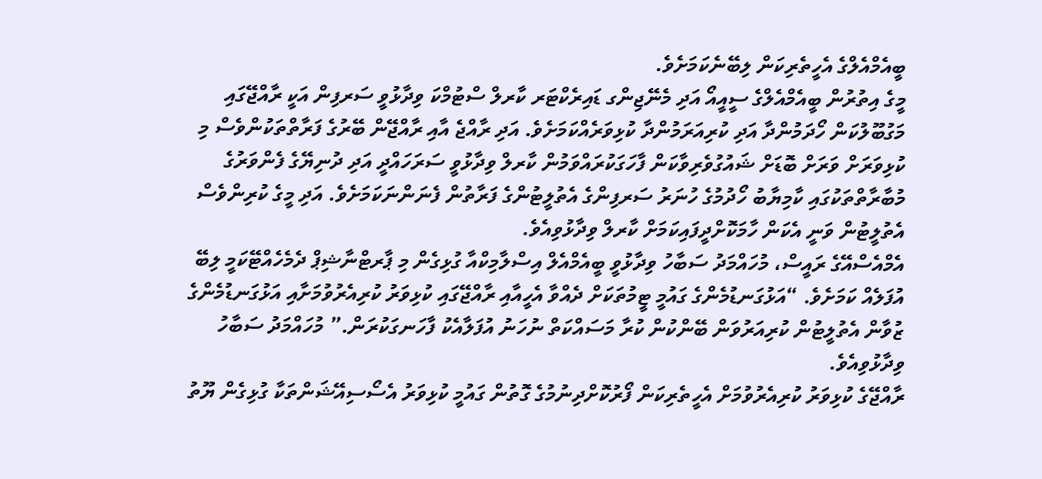ބީއެމްއެލްގެ އެހީތެރިކަން ލިބޭނެކަމަށެވެ.
މީގެ އިތުރުން ބީއެމްއެލްގެ ސީއީއޯ އަދި މެނޭޖިންގ ޑައިރެކްޓަރ ކާރލް ސްޓުމްކަ ވިދާޅުވީ ސަރފިން އަކީ ރާއްޖޭގައި މަގުބޫލުކަން ހޯދަމުންދާ އަދި ކުރިއަރަމުންދާ ކުޅިވަރެއްކަމަށެވެ. އަދި ރާއްޖެ އާއި ރާއްޖޭން ބޭރުގެ ފަރާތްތަކުންވެސް މި ކުޅިވަރަށް ވަރަށް ބޮޑަށް ޝައުގުވެރިވާކަން ފާހަގަކުރައްވަމުން ކާރލް ވިދާޅުވީ ސަރަހައްދީ އަދި ދުނިޔޭގެ ފެންވަރުގެ މުބާރާތްތަކުގައި ކާމިޔާބު ހޯދުމުގެ ހުނަރު ސަރފިންގެ އެތުލީޓުންގެ ފަރާތުން ފެނަންނަކަމަށެވެ. އަދި މީގެ ކުރިންވެސް އެތުލީޓުން ވަނީ އެކަން ހާމަކޮށްދީފައިކަމަށް ކާރލް ވިދާޅުވިއެވެ.
އެމްއެސްއޭގެ ރައީސް، މުހައްމަދު ސަބާހު ވިދާޅުވީ ބީއެމްއެލް އިސްލާމިކްއާ ގުޅިގެން މި ޕާރޓްނާޝިޕް ދެމެހެއްޓޭކަމީ ލިބޭ އުފަލެއް ކަމަށެވެ. “އަޅުގަނޑުމެންގެ ގައުމީ ޓީމުތަކަށް ދެއްވާ އެހީއާއި ރާއްޖޭގައި ކުޅިވަރު ކުރިއެރުވުމަށާއި އަޅުގަނޑުމެންގެ ޒުވާން އެތުލީޓުން ކުރިއަރުވަން ބޭންކުން ކުރާ މަސައްކަތް ނުހަނު އުފަލާއެކު ފާހަނގަކުރަން.” މުހައްމަދު ސަބާހު ވިދާޅުވިއެވެ.
ރާއްޖޭގެ ކުޅިވަރު ކުރިއެރުވުމަށް އެހީތެރިކަން ފޯރުކޮށްދިނުމުގެ ގޮތުން ގައުމީ ކުޅިވަރު އެސޯސިއޭޝަންތަކާ ގުޅިގެން ޔޫތު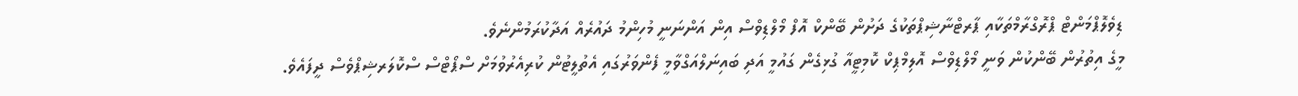ޑިވެލޮޕްމަންޓް ޕްރޮގްރާމްތަކާއި ޕާރޓްނާޝިޕްތަކުގެ ދަށުން ބޭންކް އޮފް މޯލްޑިވްސް އިން އަންނަނީ މުހިންމު ދައުރެއް އަދާކުރަމުންނެވެ.
މީގެ އިތުރުން ބޭންކުން ވަނީ މޯލްޑިވްސް އޮލިމްޕިކް ކޮމިޓީއާ ގުޅިގެން ގައުމީ އަދި ބައިނަލްއަގްވާމީ ފެންވަރުގައި އެތުލީޓުން ކުރިއެރުވުމަށް ސްޕޯޓްސް ސްކޮލަރޝިޕްވެސް ދީފައެވެ.